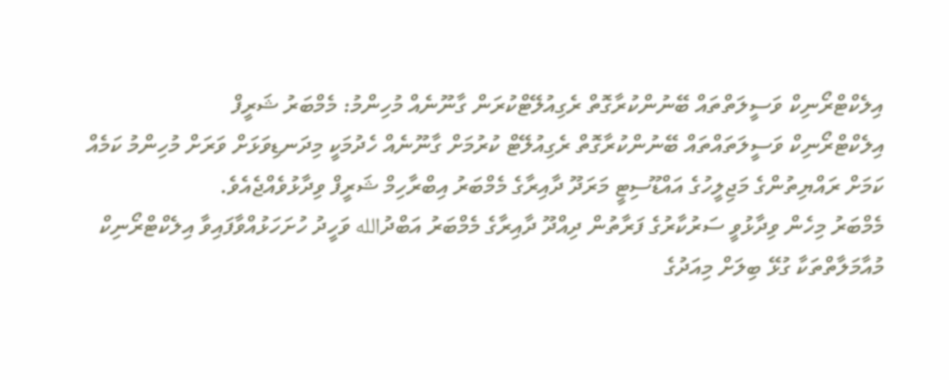އިލެކްޓްރޯނިކް ވަސީލަތްތައް ބޭނުންކުރާގޮތް ރެގިއުލޭޓްކުރަން ގާނޫނެއް މުހިންމު: މެމްބަރު ޝަރީފް
އިލެކްޓްރޯނިކް ވަސީލަތައްތައް ބޭނުންކުރާގޮތް ރެގިއުލޭޓް ކުރުމަށް ގާނޫނެއް ހެދުމަކީ މިދަނޑިވަޅަށް ވަރަށް މުހިންމު ކަމެއް ކަމަށް ރައްޔިތުންގެ މަޖިލީހުގެ އައްޑޫސިޓީ މަރަދޫ ދާއިރާގެ މެމްބަރު އިބްރާހިމް ޝަރީފް ވިދާޅުވެއްޖެއެވެ.
މެމްބަރު މިހެން ވިދާޅުވީ ސަރުކާރުގެ ފަރާތުން ދިއްދޫ ދާއިރާގެ މެމްބަރު އަބްދުالله ވަހީދު ހުށަހަޅުއްވާފައިވާ އިލެކްޓްރޯނިކް މުއާމަލާތްތަކާ ގުޅޭ ބިލަށް މިއަދުގެ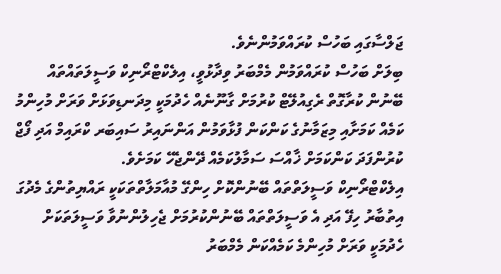ޖަލްސާގައި ބަހުސް ކުރައްވަމުންނެވެ.
ބިލަށް ބަހުސް ކުރައްވަމުން މެމްބަރު ވިދާޅުވީ، އިލެކްޓްރޯނިކް ވަސީލަތައްތައް ބޭނުން ކުރާގޮތް ރެގިއުލޭޓް ކުރުމަށް ގާނޫނެއް ހެދުމަކީ މިދަނޑިވަޅަށް ވަރަށް މުހިންމު ކަމެއް ކަމަށާއި މިޒަމާނުގެ ކަންކަން ފުޅާވަމުން އަންނައިރު ސައިބަރ ކްރައިމް އަދި ފޯޖް ކުރުންފަދަ ކަންކަމަށް ޚާއްސަ ސަމާލުކަމެއް ދޭންޖެހޭ ކަމަށެވެ.
އިލެކްޓްރޯނިކް ވަސީލަތްތައް ބޭނުންކޮށް ހިންގޭ މުއާމަލާތްތަކަކީ ރައްޔިތުންގެ މެދުގަ އިތުބާރު ހިފޭ އަދި އެ ވަސީލަތްތައް ބޭނުންކުރުމަށް ޖެހިލުންނުވާ ވަސީލަތަކަށް ހެދުމަކީ ވަރަށް މުހިންމެ ކަމެއްކަން މެމްބަރު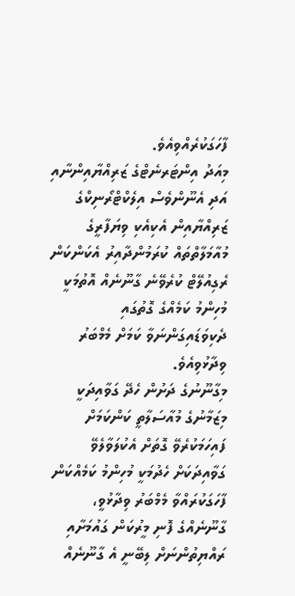ފާހަގަކުރެއްވިއެވެ.
މިއަދު އިންޓަރނެޓްގެ ޒަރިއްޔާއިންނާއި އަދި އެނޫންވެސް އިލެކްޓްރޯނިކްގެ ޒަރިއްޔާއިން އެކިއެކި ވިޔަފާރީގެ މުއާމަލާތްތައް ކުރަމުންދާއިރު އެކަންކަން ރެގިއުލޭޓް ކުރެވޭނެ ގާނޫނެއް އޮތުމަކީ މުހިންމު ކަމެއްގެ ގޮތުގައި ދެކިވަޑައިގަންނަވާ ކަމަށް މެމްބަރު ވިދާޅުވިއެވެ.
މިގާނޫނުގެ ދަށުން ހެދޭ ގަވާއިދަކީ މިޒަމާނުގެ މުއާސަލާތީ ކަންކަމަށް ފައިހަމަކުރެވޭ ގޮތަށް އެކުލަވާލެވޭ ގަވާއިދަކަށް ހެދުމަކީ މުހިންމު ކަމެއްކަން ފާހަގަކުރައްވާ މެމްބަރު ވިދާޅުވީ، ގާނޫނެއްގެ ފޮނި މީރުކަން ގައުމަށާއި ރައްޔިތުންނަށް ލިބޭނީ އެ ގާނޫނެއް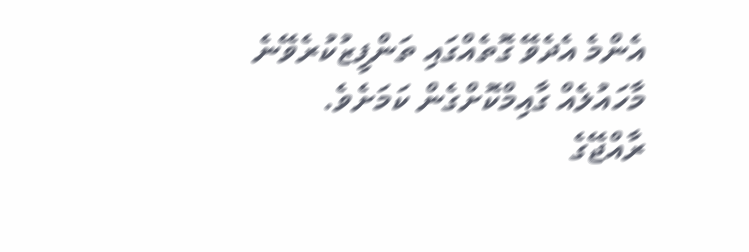އެންމެ އެދެވޭ ގޮތެއްގައި ތަންފީޒުކުރެވޭނެ މާހައުލެއް ގާއިމްކޮށްގެން ކަމަށެވެ.
ރާއްޖޭގެ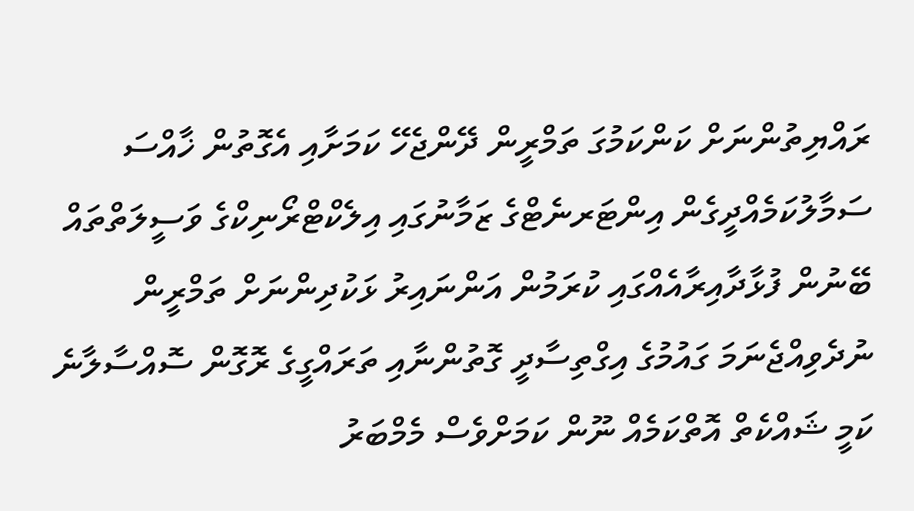ރައްޔިތުންނަށް ކަންކަމުގަ ތަމްރީން ދޭންޖެހޭ ކަމަށާއި އެގޮތުން ޚާއްސަ ސަމާލުކަމެއްދީގެން އިންޓަރނެޓްގެ ޒަމާނުގައި އިލެކްޓްރޯނިކްގެ ވަސީލަތްތައް ބޭނުން ފުޅާދާއިރާއެއްގައި ކުރަމުން އަންނައިރު ޅަކުދިންނަށް ތަމްރީން ނުދެވިއްޖެނަމަ ގައުމުގެ އިގްތިސާދީ ގޮތުންނާއި ތަރައްގީގެ ރޮގޮން ސޮއްސާލާނެ ކަމީ ޝައްކެތް އޮތްކަމެއް ނޫން ކަމަށްވެސް މެމްބަރު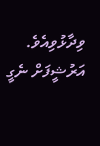ވިދާޅުވިއެވެ.
އަރުޝީފަށް ނެގީ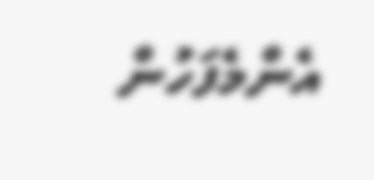އެންމެފަހުން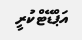އަޕްޑޭޓްކުރީ